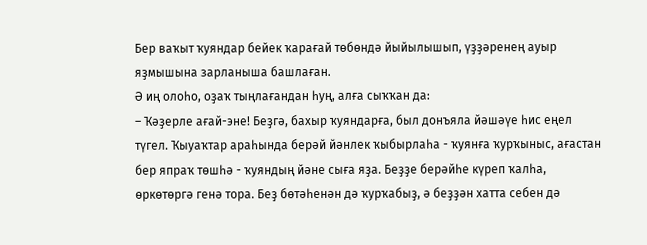Бер ваҡыт ҡуяндар бейек ҡарағай төбөндә йыйылышып, үҙҙәренең ауыр яҙмышына зарланыша башлаған.
Ә иң олоһо, оҙаҡ тыңлағандан һуң, алға сыҡҡан да:
– Ҡәҙерле ағай-эне! Беҙгә, бахыр ҡуяндарға, был донъяла йәшәүе һис еңел түгел. Ҡыуаҡтар араһында берәй йәнлек ҡыбырлаһа - ҡуянға ҡурҡыныс, ағастан бер япраҡ төшһә - ҡуяндың йәне сыға яҙа. Беҙҙе берәйһе күреп ҡалһа, өркөтөргә генә тора. Беҙ бөтәһенән дә ҡурҡабыҙ, ә беҙҙән хатта себен дә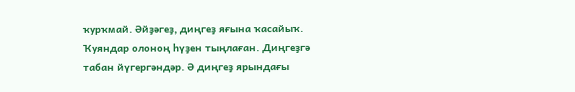ҡурҡмай. Әйҙәгеҙ, диңгеҙ яғына ҡасайыҡ.
Ҡуяндар олоноң һүҙен тыңлаған. Диңгеҙгә табан йүгергәндәр. Ә диңгеҙ ярындағы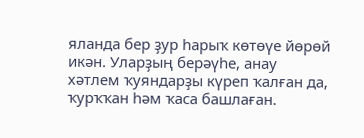яланда бер ҙур һарыҡ көтөүе йөрөй икән. Уларҙың берәүһе, анау хәтлем ҡуяндарҙы күреп ҡалған да, ҡурҡҡан һәм ҡаса башлаған.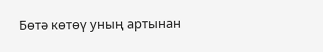Бөтә көтөү уның артынан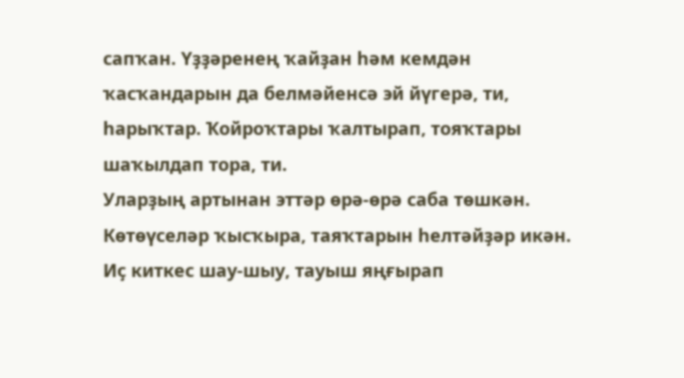сапҡан. Үҙҙәренең ҡайҙан һәм кемдән ҡасҡандарын да белмәйенсә эй йүгерә, ти, һарыҡтар. Ҡойроҡтары ҡалтырап, тояҡтары шаҡылдап тора, ти.
Уларҙың артынан эттәр өрә-өрә саба төшкән.
Көтөүселәр ҡысҡыра, таяҡтарын һелтәйҙәр икән. Иҫ киткес шау-шыу, тауыш яңғырап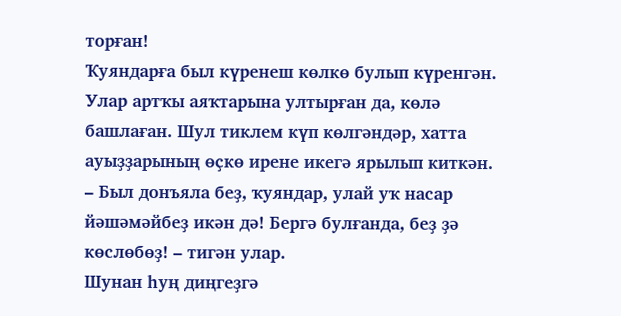торған!
Ҡуяндарға был күренеш көлкө булып күренгән. Улар артҡы аяҡтарына ултырған да, көлә башлаған. Шул тиклем күп көлгәндәр, хатта ауыҙҙарының өҫкө ирене икегә ярылып киткән.
– Был донъяла беҙ, ҡуяндар, улай уҡ насар йәшәмәйбеҙ икән дә! Бергә булғанда, беҙ ҙә көслөбөҙ! – тигән улар.
Шунан һуң диңгеҙгә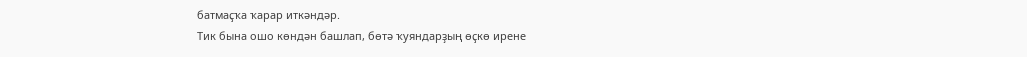батмаҫҡа ҡарар иткәндәр.
Тик бына ошо көндән башлап, бөтә ҡуяндарҙың өҫкө ирене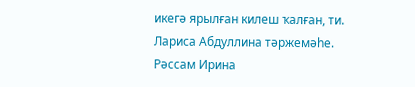икегә ярылған килеш ҡалған, ти.
Лариса Абдуллина тәржемәһе.
Рәссам Ирина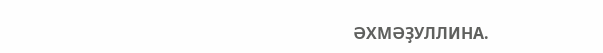ӘХМӘҘУЛЛИНА.